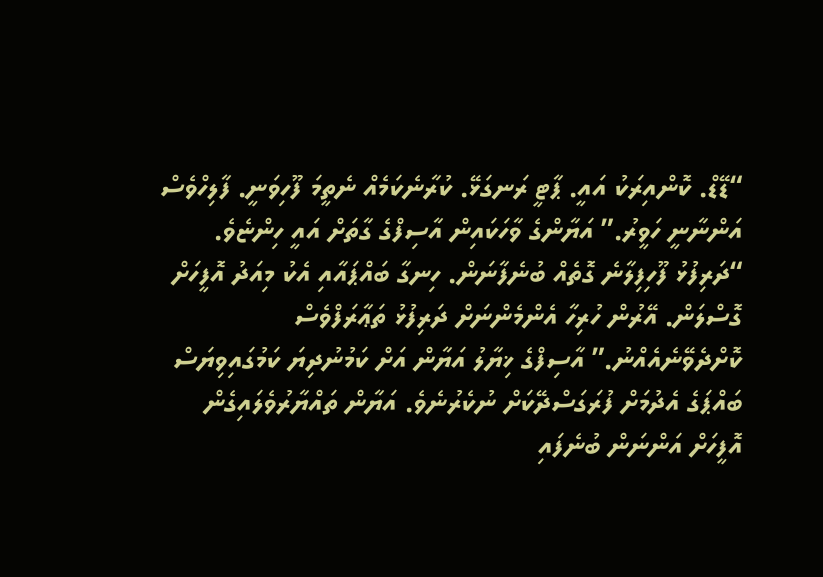“ޑޭޑް. ކޮންއިރަކު އައީ. ޕާޓީ ރަނގަޅޭ. ކުރާނެކަމެއް ނެތީމަ ފޫހިވަނީ. ފާލިހްވެސް އަންނާނީ ހަވީރު.” އަޔާންގެ ވާހަކައިން އާސިފްގެ ގާތަށް އައީ ހިންޏެވެ.
“ދަރިފުޅު ފޫހިފިލާނެ ގޮތެއް ބުނެފާނަން. ހިނގާ ބައްޕައާއި އެކު މިއަދު އޮފީހަށް ގޮސްލަން. އޭރުން ހުރިހާ އެންމެންނަށް ދަރިފުޅު ތަޢާރަފްވެސް ކޮށްދެވޭނެއެއްނު.” އާސިފްގެ ޚިޔާލު އަޔާން އަށް ކަމުނުދިޔަ ކަމުގައިވިޔަސް ބައްޕަގެ އެދުމަށް ފުރަގަސްދޭކަށް ނުކެރުނެވެ. އަޔާން ތައްޔާރުވެލައިގެން އޮފީހަށް އަންނަން ބުނެފައި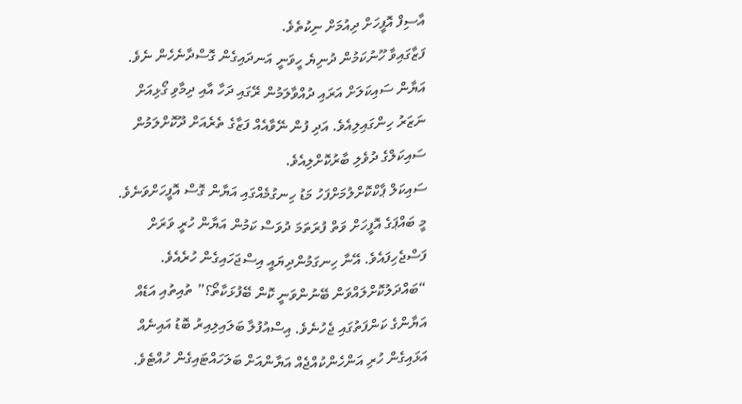އާސިފް އޮފީހަށް ދިއުމަށް ނިކުތެވެ.
ފަޒާގައިވާ ހޫނުކަމުން ދުނިޔެ ހީވަނީ އަނދައިގެން ގޮސްދާނެހެން ނެވެ. އަޔާން ސައިކަލަށް އަރައި ދުއްވާލަމުން ރޭގައި ދަހާ އާއި ދިމާވި ގޯޅިއަށް ނަޒަރު ހިންގައިލިއެވެ. އަދި ފުން ނޭވާއެއް ފަޒާގެ ތެރެއަށް ދޫކޮށްލަމުން ސައިކަލްގެ ދުވެލި ބާރުކޮށްލިއެވެ.
ސައިކަލް ޕާކްކޮށްލުމަށްފަހު މަޑު ހިނގުމެއްގައި އަޔާން ގޮސް އޮފީހަށްވަނެވެ. މީ ބައްޕަގެ އޮފީހަށް ވަތް ފުރަތަމަ ދުވަސް ކަމުން އަޔާން ހުރީ ވަރަށް ފަސްޖެހިފައެވެ. އޭނާ ހިނގަމުންދިޔައީ އިސްޖަހައިގެން ހުރެއެވެ.
“ބައްދަލުކޮށްލައްވަން ބޭނުންވަނީ ކޮން ބޭފުޅަކާތޯ؟” ތުއިތުއި އަޑެއް އަޔާންގެ ކަންފަތުގައި ޖެހުނެވެ. އިސްއުފުލާ ބަލައިލިއިރު ބޮޑު އައިނެއް އަޅައިގެން ހުރި އަންހެންކުއްޖެއް އަޔާންއަށް ބަލަހައްޓައިގެން ހުއްޓެވެ.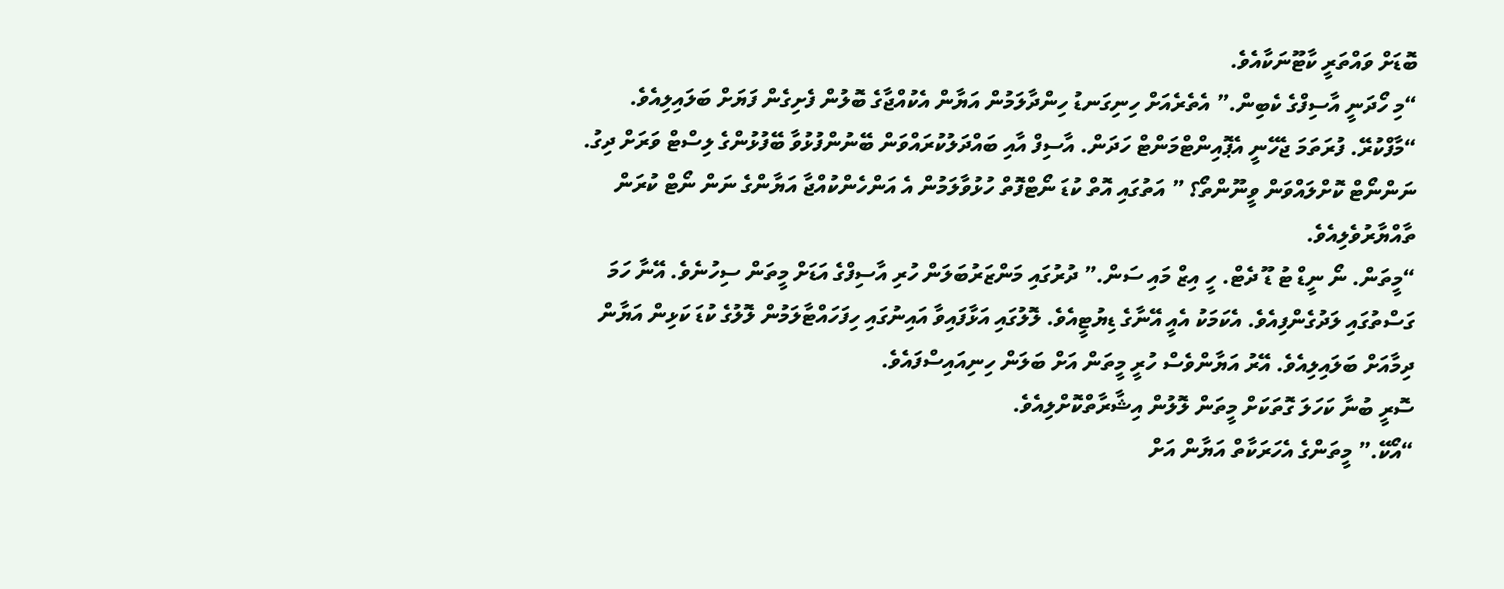ބޮޑަށް ވައްތަރީ ކާޓޫނަކާއެވެ.
“މި ހޯދަނީ އާސިފްގެ ކެބިން.” އެތެރެއަށް ހިނިގަނޑު ހިންދާލަމުން އަޔާން އެކުއްޖާގެ ބޮލުން ފެށިގެން ފަޔަށް ބަލައިލިއެވެ.
“މާފްކުރޭ. ފުރަތަމަ ޖެހޭނީ އެޕޮއިންޓްމަންޓް ހަދަން. އާސިފް އާއި ބައްދަލުކުރައްވަން ބޭނުންފުޅުވާ ބޭފުޅުންގެ ލިސްޓް ވަރަށް ދިގު. ނަންނޯޓް ކޮށްލައްވަން ވީނޫންތޯ؟ ” އަތުގައި އޮތް ކުޑަ ނޯޓްފޮތް ހުޅުވާލަމުން އެ އަންހެންކުއްޖާ އަޔާންގެ ނަން ނޯޓް ކުރަން ތާއްޔާރުވެލިއެވެ.
“މީތަން. ނޯ ނީޑް ޓު ޑޫ ދެޓް. ހީ އިޒް މައި ސަން.” ދުރުގައި މަންޒަރުބަލަން ހުރި އާސިފްގެ އަޑަށް މީތަން ސިހުނެވެ. އޭނާ ހަމަ ގަސްތުގައި ލަދުގެންފިއެވެ. އެކަމަކު އެއީ އޭނާގެ ޑިޔުޓީއެވެ. ލޮލުގައި އަޅާފައިވާ އައިނުގައި ހިފަހައްޓާލަމުން ލޮލުގެ ކުޑަ ކަޅިން އަޔާން ދިމާއަށް ބަލައިލިއެވެ. އޭރު އަޔާންވެސް ހުރީ މީތަން އަށް ބަލަން ހިނިއައިސްފައެވެ.
ސޮރީ ބުނާ ކަހަލަ ގޮތަކަށް މީތަން ލޮލުން އިޝާރާތްކޮށްލިއެވެ.
“އޯކޭ.” މީތަންގެ އެހަރަކާތް އަޔާން އަށް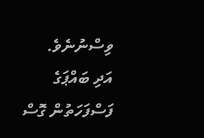ވިސްނުނެވެ.
އަދި ބައްޕަގެ ފަސްފަހަތުން ގޮސް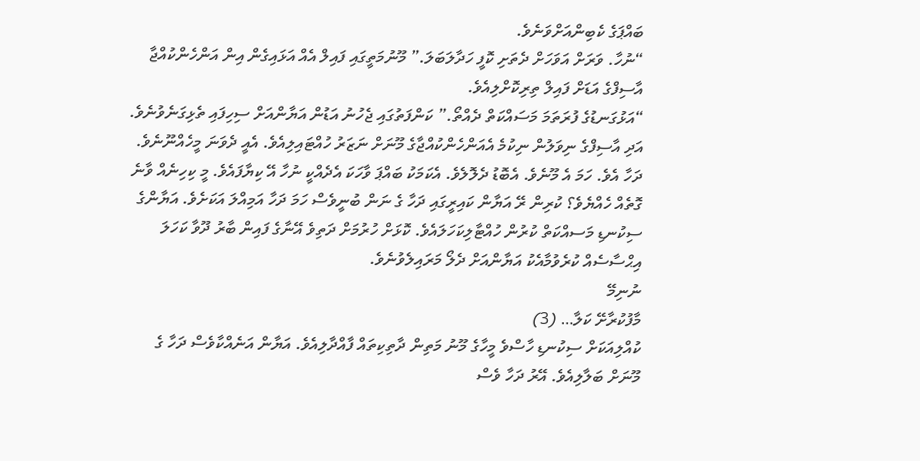ބައްޕަގެ ކެބިންއަށްވަނެވެ.
“ނުހާ. ވަރަށް އަވަހަށް ދެތަށި ކޮފީ ހަދާލަބަލަ.” މޫނުމަތީގައި ފައިލް އެއް އަޅައިގެން އިން އަންހެންކުއްޖާ އާސިފްގެ އަޑަށް ފައިލް ތިރިކޮށްލިއެވެ.
“އަޅުގަނޑުގެ ފުރަތަމަ މަސައްކަތް ދެއްތޯ.” ކަންފަތުގައި ޖެހުނު އަޑުން އަޔާންއަށް ސިހިފައި ތެޅިގަނެވުނެވެ. އަދި އާސިފްގެ ނިވަލުން ނިކުމެ އެއަންހެންކުއްޖާގެ މޫނަށް ނަޒަރު ހުއްޓައިލިއެވެ. އެއީ ދެވަނަ މީހެއްނޫނެވެ. ދަހާ އެވެ. ހަމަ އެ މޫނެވެ. އެބޮޑު ދެލޮލެވެ. އެކަމަކު ބައްޕަ ވާހަކަ އެދެއްކީ ނުހާ އޭ ކިޔާފައެވެ. މީ ކިހިނެއް ވާނެ ގޮތެއް ހެއްޔެވެ؟ ކުރިން ރޭ އަޔާން ކައިރީގައި ދަހާ ގެ ނަން ބުނީވެސް ހަމަ ދަހާ އަމިއްލަ އަކަށެވެ. އަޔާންގެ ސިކުނޑި މަސއްކަތް ކުރުން ހުއްޓާލިކަހަލައެވެ. ކޮޅަށް ހުރުމަށް ދަތިވެ އޭނާގެ ފައިން ބާރު ދޫވާ ކަހަލަ އިޙްސާސެއް ކުރެވުމާއެކު އަޔާންއަށް ދެލޯ މަރައިލެވުނެވެ.
ނުނިމޭ
މާފުކުރާށޭ ކަލާ… (3)
ކުއްލިއަކަށް ސިކުނޑި ހާސްވެ މީހާގެ މޫނު މަތިން ދާތިކިތައް ފާއްދާލިއެވެ. އަޔާން އަނެއްކާވެސް ދަހާ ގެ މޫނަށް ބަލާލިއެވެ. އޭރު ދަހާ ވެސް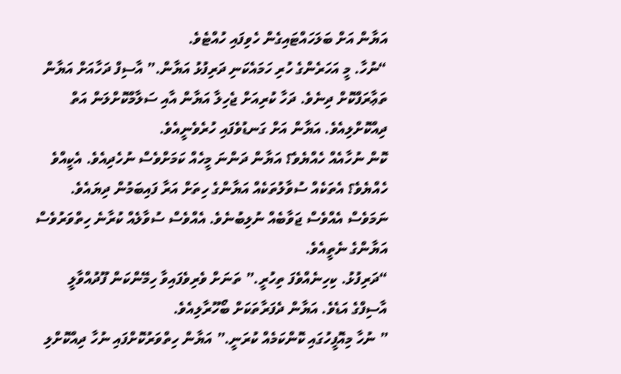އަޔާން އަށް ބަލަހައްޓައިގެން ހެވިފައި ހުއްޓެވެ.
“ނުހާ. މީ އަހަރެންގެ ހުރި ހަމައެކަނި ދަރިފުޅު އަޔާން.” އާސިފް ދަހާއަށް އަޔާން ތަޢާރަފްކޮށް ދިނެވެ. ދަހާ ކުރިއަށް ޖެހިލާ އަޔާން އާއި ސަލާމްކޮށްލަން އަތް ދިއްކޮށްލިއެވެ. އަޔާން އަށް ގަނޑުވެފައި ހުރެވެނީއެވެ.
ކޮން ނުހާއެއް ހެއްޔެވެ؟ އަޔާން ދަންނަ މީހެއް ކަމަށްވެސް ނުހެދިއެވެ. އެކީއްވެ ހެއްޔެވެ؟ އެތަކެއް ސުވާލުތަކެއް އަޔާންގެ ހިތަށް އަރާ ފައިބަމުން ދިޔައެވެ. ނަމަވެސް އެއްވެސް ޖަވާބެއް ނުލިބުނެވެ. އެއްވެސް ސުވާލެއް ކުރާނެ ހިތްވަރުވެސް އަޔާންގެ ނެތީއެވެ.
“ދަރިފުޅު. ކިހިނެއްވެފަ ތިހުރީ.” ތަނަށް ވެރިވެފައިވާ ހިމޭންކަން ފޫދުއްވާލީ އާސިފްގެ އަޑެވެ. އަޔާން ދެފަރާތަކަށް ބޯހޫރާލިއެވެ.
” ނުހާ މިއޮފީހުގައި ކޮންކަމެއް ކުރަނީ.” އަޔާން ހިތްވަރުކޮށްފައި ނުހާ ދިއްކޮށްލި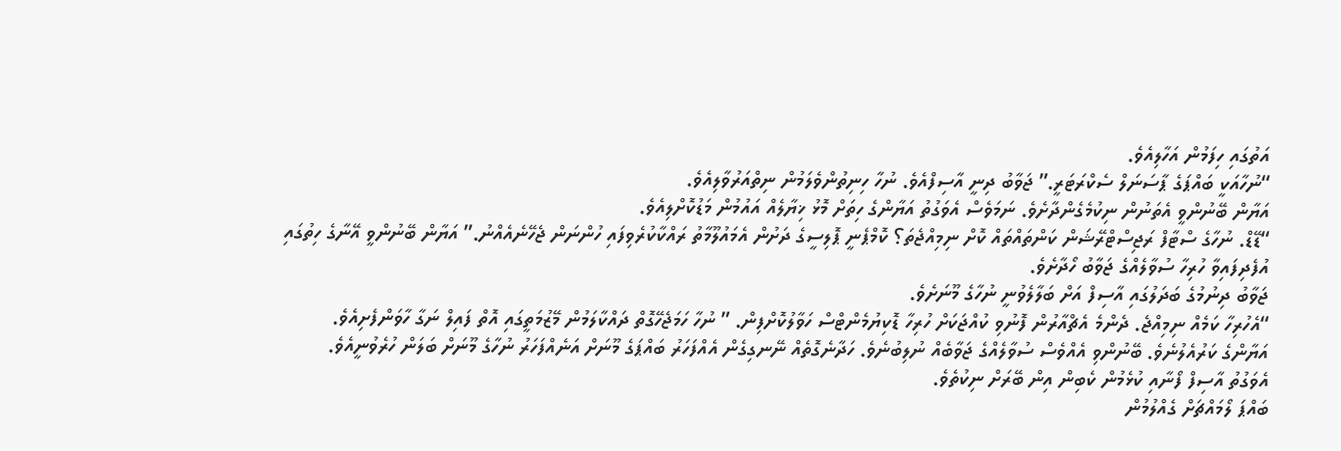އަތުގައި ހިފަމުން އަހާލިއެވެ.
“ނުހާއަކީ ބައްޕަގެ ޕާސަނަލް ސެކްރަޓަރީ.” ޖަވާބު ދިނީ އާސިފްއެވެ. ނުހާ ހިނިތުންވެލަމުން ނިތްއަރުވާލިއެވެ.
އަޔާން ބޭނުންވީ އެތަނުން ނިކުމެގެންދާށެވެ. ނަމަވެސް އެވަގުތު އަޔާންގެ ހިތަށް މޮޅު ޚިޔާލެއް އައުމުން މަޑުކޮށްލިއެވެ.
“ޑޭޑް. ނުހާގެ ސްޓާފް ރަޖިސްޓްރޭޝަން ކަންތައްތައް ކޮށް ނިމިއްޖެތަ؟ ކޮމްޕެނީ ޕޮލިސީގެ ދަށުން އެމައުލޫމާތު ރައްކާކުރެވިފައި ހުންނަން ޖެހޭނެއެއްނު.” އަޔާން ބޭނުންވީ އޭނާގެ ހިތުގައި އުފެދިފައިވާ ހުރިހާ ސުވާލެއްގެ ޖަވާބު ހޯދާށެވެ.
ޖަވާބު ދިނުމުގެ ބަދަލުގައި އާސިފް އަށް ބަލާލެވުނީ ނުހާގެ މޫނަށެވެ.
“އެހުރިހާ ކަމެއް ނިމިއްޖެ. ދެންމެ އެޗްއާރުން ފޮނުވި ކުއްޖަކަށް ހުރިހާ ޑޮކިޔުމެންޓްސް ހަވާލުކޮށްފިން. ” ނުހާ ހަމަޖެހޭގޮތް ދައްކާލަމުން މޭޒުމަތީގައި އޮތް ފައިލް ނަގާ ހާވަންފެށިއެވެ.
އަޔާންގެ ކަރުއެލުނެވެ. ބޭނުންވި އެއްވެސް ސުވާލެއްގެ ޖަވާބެއް ނުލިބުނެވެ. ހަދާނެގޮތެއް ނޭނގިގެން އެއްފަހަރު ބައްޕަގެ މޫނަށް އަނެއްފަހަރު ނުހާގެ މޫނަށް ބަލަން ހުރެވުނީއެވެ.
އެވަގުތު އާސިފް ފޯނާއި ކުޅެމުން ކެބިން އިން ބޭރަށް ނިކުތެވެ.
ބައްޕަ ލޯމައްޗަށް ގެއްލުމުން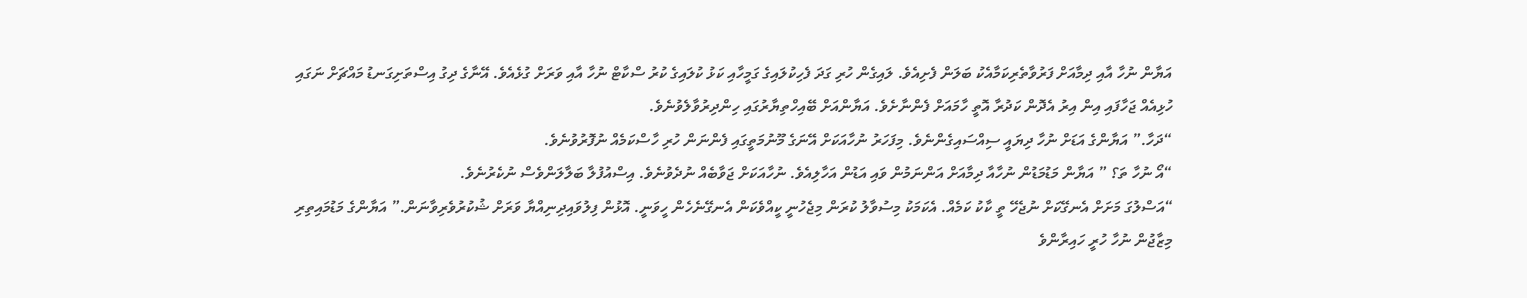އަޔާން ނުހާ އާއި ދިމާއަށް ފަރުވާތެރިކަމާއެކު ބަލަން ފެށިއެވެ. ލައިގެން ހުރި ގަދަ ފެހިކުލައިގެ ގަމީހާއި ކަޅު ކުލައިގެ ކުރު ސްކާޓް ނުހާ އާއި ވަރަށް ގުޅެއެވެ. އޭނާގެ ދިގު އިސްތަށިގަނޑު މައްޗަށް ނަގައި ހުޅިއެއް ޖަހާފައި އިން އިރު އެދޮން ކަދުރާ އޮތީ ހާމައަށް ފެންނާށެވެ. އަޔާންއަށް ބޭއިހްތިޔާރުގައި ހިންދިރުވާލެވުނެވެ.
“ދަހާ.” އަޔާންގެ އަޑަށް ނުހާ ދިޔައީ ސިއްސައިގެންނެވެ. މިފަހަރު ނުހާއަކަށް އޭނަގެ މޫނުމަތީގައި ފެންނަން ހުރި ހާސްކަމެއް ނުފޮރުވުނެވެ.
“އޯ ނުހާ ތަ؟ ” އަޔާން މަޑުމަޑުން ނުހާއާ ދިމާއަށް އަންނަމުން ވައި އަޑުން އަހާލިއެވެ. ނުހާއަކަށް ޖަވާބެއް ނުދެވުނެވެ. އިސްއުފުލާ ބަލާލަންވެސް ނުކެރުނެވެ.
“އަސްލުގަ މަށަށް އެނގޭކަށް ނުޖެހޭ ތީ ކާކު ކަމެއް. އެކަމަކު މިސުވާލު ކުރަން މިޖެހުނީ ކީއްވެކަން އެނގޭނެހެން ހީވަނީ. އޮޅުން ފިލުވައިދިނިއްޔާ ވަރަށް ޝުކުރުވެރިވާނަން.” އަޔާންގެ މަޑުމައިތިރި މިޒާޖުން ނުހާ ހުރީ ހައިރާންވެ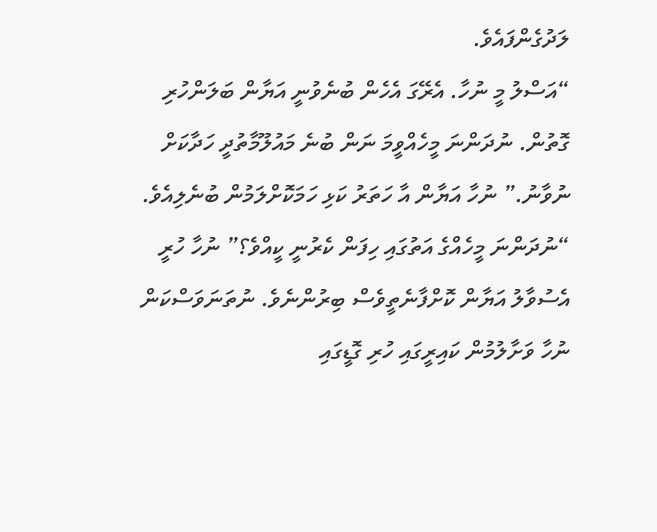ލަދުގެންފައެވެ.
“އަސްލު މީ ނުހާ. އެރޭގަ އެހެން ބުނެވުނީ އަޔާން ބަލަންހުރި ގޮތުން. ނުދަންނަ މީހެއްވީމަ ނަން ބުނެ މައުލޫމާތުދީ ހަދާކަށް ނުވާނު.” ނުހާ އަޔާން އާ ހަތަރު ކަޅި ހަމަކޮށްލަމުން ބުނެލިއެވެ.
“ނުދަންނަ މީހެއްގެ އަތުގައި ހިފަން ކެރުނީ ކީއްވެ؟” ނުހާ ހުރީ އެސުވާލު އަޔާން ކޮށްފާނެތީވެސް ބިރުންނެވެ. ނުތަނަވަސްކަން ނުހާ ވަށާލުމުން ކައިރީގައި ހުރި ގޮޑީގައި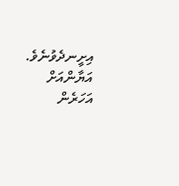އިށީނދެވުނެވެ.
އަޔާންއަށް އަހަރެން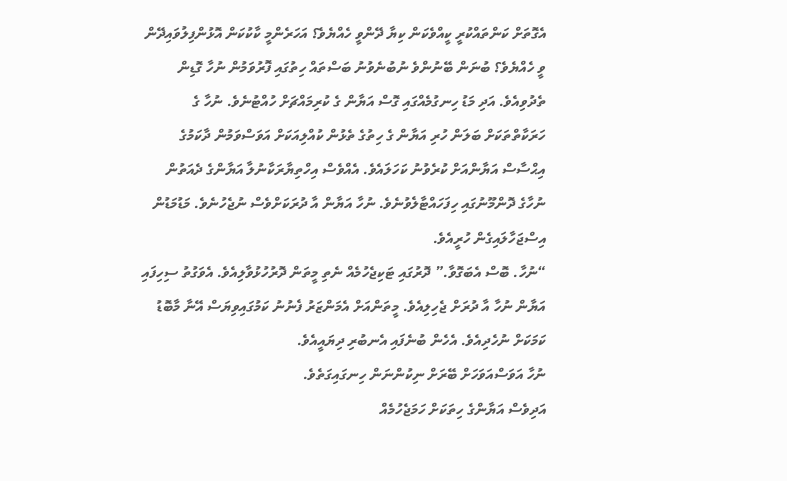އެގޮތަށް ކަންތައްކުރީ ކީއްވެކަން ކިޔާ ދޭންވީ ހެއްޔެވެ؟ އަހަރެންމީ ކާކުކަން އޮޅުންފިލުވައިދޭން ވީ ހެއްޔެވެ؟ ބުނަން ބޭނުންވެ ނުބުނެވުނު ބަސްތައް ހިތުގައި ފޮރުވަމުން ނުހާ ގޮޑިން ތެދުވިއެވެ. އަދި މަޑު ހިނގުމެއްގައި ގޮސް އަޔާން ގެ ކުރިމައްޗަށް ހުއްޓުނެވެ. ނުހާ ގެ ހަރަކާތްތަކަށް ބަލަން ހުރި އަޔާން ގެ ހިތުގެ ތެޅުން ކުއްލިއަކަށް އަވަސްވަމުން ދާކަމުގެ އިޙްސާސް އަޔާންއަށް ކުރެވުނު ކަހަލައެވެ. އެއްވެސް އިހްތިޔާރަކާނުލާ އަޔާންގެ ދެއަތުން ނުހާގެ ދޮންމޫނުގައި ހިފަހައްޓާލެވުނެވެ. ނުހާ އަޔާން އާ ދުރަކަށްވެސް ނުޖެހުނެވެ. މަޑުމަޑުން އިސްޖަހާލައިގެން ހުރީއެވެ.
“ނުހާ. ބޮސް އެބަގޮވާ.” ދޮރުގައި ޓަކިޖެހުމެއް ނެތި މީތަން ދޮރުހުޅުވާލިއެވެ. އެވަގުތު ސިހިފައި އަޔާން ނުހާ އާ ދުރަށް ޖެހިލިއެވެ. މީތަންއަށް އެމަންޒަރު ފެނުނު ކަމުގައިވިޔަސް އޭނާ މާބޮޑު ކަމަކަށް ނުހެދިއެވެ. އެހެން ބުނެފައި އެނބުރި ދިޔައީއެވެ.
ނުހާ އަވަސްއަވަހަށް ބޭރަށް ނިކުންނަން ހިނގައިގަތެވެ.
އަދިވެސް އަޔާންގެ ހިތަކަށް ހަމަޖެހުމެއް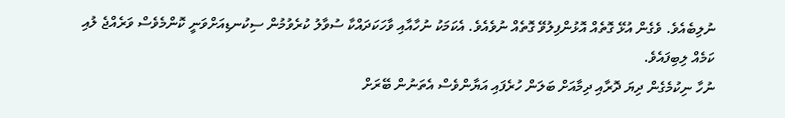ނުލިބެއެވެ. ވެގެން އުޅޭ ގޮތެއް އޮޅުންފިލުވޭ ގޮތެއް ނުވެއެވެ. އެކަމަކު ނުހާއާއި ވާހަކަދައްކާ ސުވާލު ކުރެވުމުން ސިކުނޑިއަށްވަނީ ކޮންމެވެސް ވަރެއްޖެ ލުއި ކަމެއް ލިބިފައެވެ.
ނުހާ ނިކުމެގެން ދިޔަ ދޮރާއި ދިމާއަށް ބަލަން ހުރެފައި އަޔާންވެސް އެތަނުން ބޭރަށް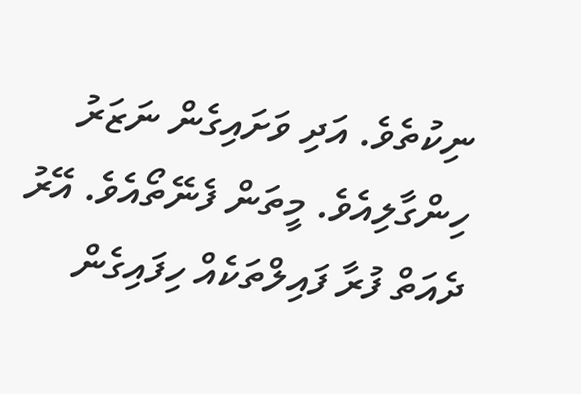ނިކުތެވެ. އަދި ވަށައިގެން ނަޒަރު ހިންގާލިއެވެ. މީތަން ފެނޭތޯއެވެ. އޭރު ދެއަތް ފުރާ ފައިލްތަކެއް ހިފައިގެން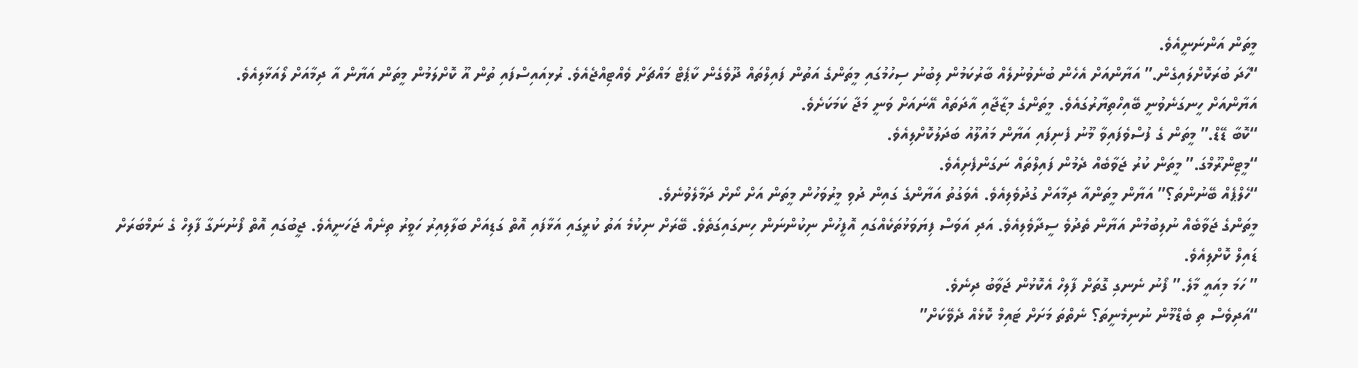މީތަން އަންނަނީއެވެ.
“ހާދަ ބުރަކޮށްލައިގެން.” އަޔާންއަށް އެހެން ބުނެވުނުލެއް ބާރުކަމުން ލިބުނު ސިހުމުގައި މީތަންގެ އަތުން ފައިލްތައް ދޫވެގެން ކާޕެޓް މައްޗަށް ވެއްޓިއްޖެއެވެ. ރުޅިއައިސްފައި ތުން އޫ ކޮށްލަމުން މީތަން އަޔާން އާ ދިމާއަށް ލޯއަޅާލިއެވެ.
އަޔާންއަށް ހީނގަނެވުނީ ބޭއިހްތިޔާރުގައެވެ. މީތަންގެ މިޒާޖާއި އާދަތައް އޭނައަށް ވަނީ މަޖާ ކަމަކަށެވެ.
“ކޮބާ ޑޭޑް.” މީތަން ގެ ފުސްވެފައިވާ މޫނު ފެނިފައި އަޔާން މައުލޫއު ބަދަލުކޮށްލިއެވެ.
“މީޓިންރޫމްގަ.” މީތަން ކުރު ޖަވާބެއް ދެމުން ފައިލްތައް ނަގަންފެށިއެވެ.
“ހެލްޕެއް ބޭނުންތަ؟” އަޔާން މީތަންއާ ދިމާއަށް ގުދުވެލިއެވެ. އެވަގުތު އަޔާންގެ ގައިން ދުވި މީރުވަހުން މީތަން އަށް ނޯށް ދަމާލެވުނެވެ.
މީތަންގެ ޖަވާބެއް ނުލިބުމުން އަޔާން ތެދުވެ ސީދާވެލިއެވެ. އަދި އަވަސް ފިޔަވަޅުތަކެއްގައި އޮފީހުން ނިކުންނަން ހިނގައިގަތެވެ. ބޭރަށް ނިކުމެ އަތު ކުރީގައި އަޅާފައި އޮތް ގަޑިއަށް ބަލާލިއިރު ހަވީރު ތިނެއް ޖަހަނީއެވެ. ޖީބުގައި އޮތް ފޯނުނަގާ ފާލިހް ގެ ނަމްބަރަށް ޑައިލް ކޮށްލިއެވެ.
” ހަމަ މިއައީ މާލެ.” ފޯނު ނެނގި ގޮތަށް ފާލިހް އެކޮޅުން ޖަވާބު ދިނެވެ.
“އަދިވެސް ތި ބެޑްމޫން ނުނިމެނީތަ؟ ނެތްތަ މަށަށް ޓައިމް ކޮޅެއް ދެވޭކަށް”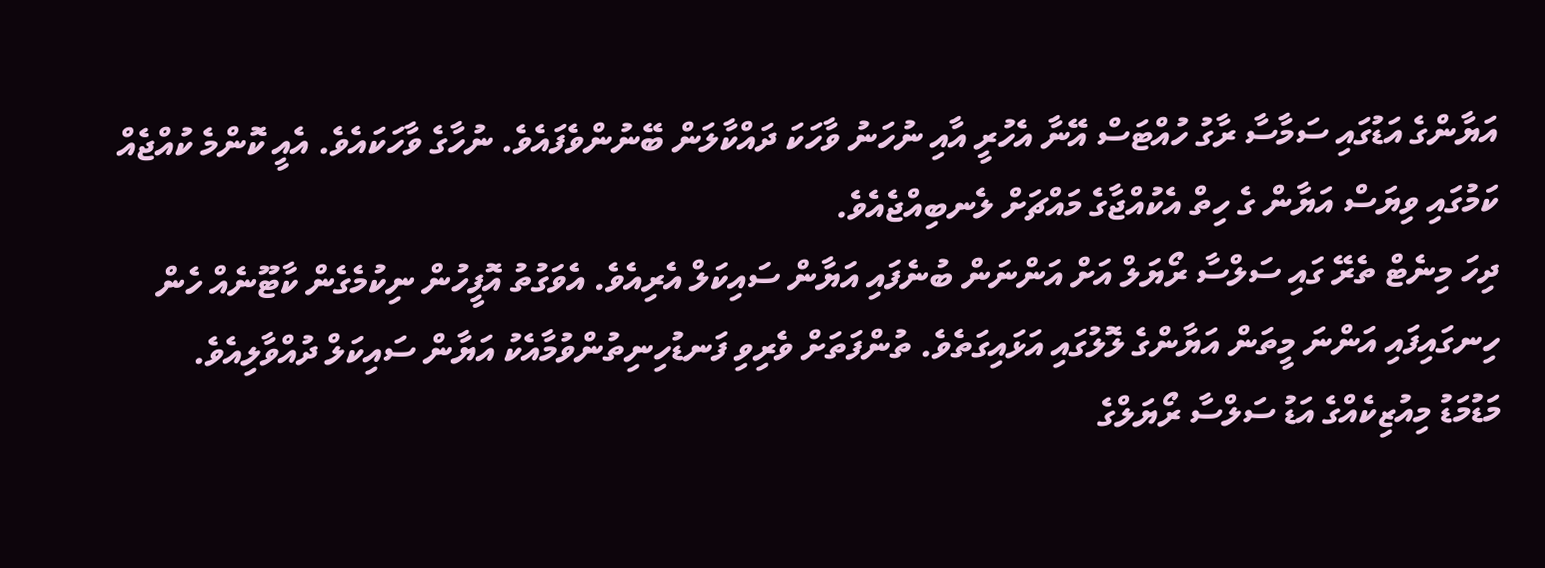އަޔާންގެ އަޑުގައި ސަމާސާ ރާގު ހުއްޓަސް އޭނާ އެހުރީ އާއި ނުހަނު ވާހަކަ ދައްކާލަން ބޭނުންވެފައެވެ. ނުހާގެ ވާހަކައެވެ. އެއީ ކޮންމެ ކުއްޖެއް ކަމުގައި ވިޔަސް އަޔާން ގެ ހިތް އެކުއްޖާގެ މައްޗަށް ލެނބިއްޖެއެވެ.
ދިހަ މިނެޓް ތެރޭ ގައި ސަލްސާ ރޯޔަލް އަށް އަންނަން ބުނެފައި އަޔާން ސައިކަލް އެރިއެވެ. އެވަގުތު އޮފީހުން ނިކުމެގެން ކާޓޫނެއް ހެން ހިނގައިފައި އަންނަ މީތަން އަޔާންގެ ލޮލުގައި އަޅައިގަތެވެ. ތުންފަތަށް ވެރިވި ފަނޑުހިނިތުންވުމާއެކު އަޔާން ސައިކަލް ދުއްވާލިއެވެ.
މަޑުމަޑު މިއުޒިކެއްގެ އަޑު ސަލްސާ ރޯޔަލްގެ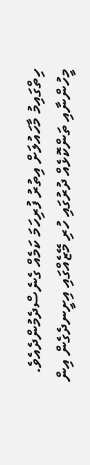ހިތްގައިމު މާހައުލަށް އިތުރު ފުރިހަމަ ކަމެއް ގެނެސްދެމުންދެއެވެ. މީހުންނާއި ތަންކޮޅެއް ދުރުގައި ހުރި މޭޒެއްގައި އިށީނދެގެން އިން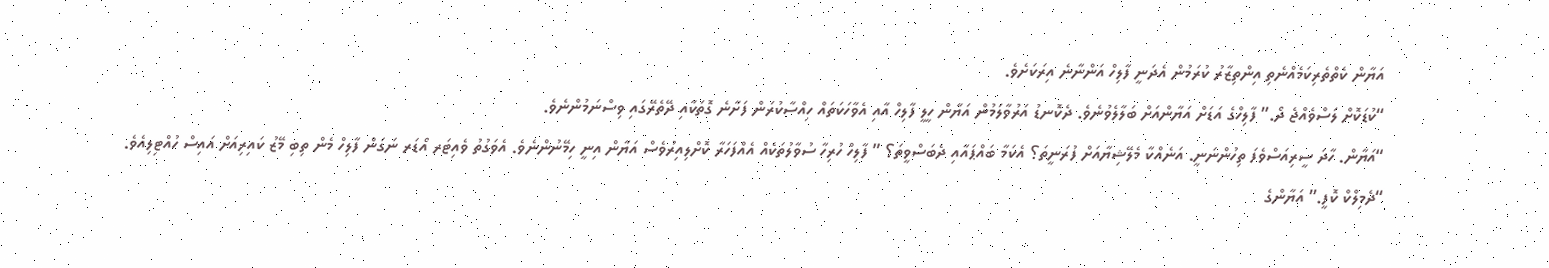އަޔާން ކެތްތެރިކަމެއްނެތި އިންތިޒާރު ކުރަމުން އެދަނީ ފާލިހް އަންނާނެ އިރަކަށެވެ.
“ކުޑަކޮށް ލަސްވެއްޖެ ދޯ.” ފާލިހްގެ އަޑަށް އަޔާންއަށް ބަލާލެވުނެވެ. ދެކޮނޑު އަރުވާލަމުން އަޔާން ހީލީ ފާލިހް އާއި އެވާހަކަތައް ހިއްސާކުރަން ފަށާނެ ގޮތަކާއި ދޭތެރޭގައި ވިސްނަމުންނެވެ.
“އަޔާން. ހާދަ ސީރިއަސްވެފަ ތިހުންނަނީ. އަނެއްކާ މެލޭޝިޔާއަށް ފުރަނީތަ؟ އެކަމާ ބައްޕައާއި ދެބަސްވީތަ؟ ” ފާލިހް ހުރިހާ ސުވާލުތަކެއް އެއްފަހަރާ ކޮށްލިއިރުވެސް އަޔާން އިނީ ހިމޭނުންނެވެ. އެވަގުތު ވެއިޓަރ އޯޑަރ ނަގަން ފާލިހް މެން ތިބި މޭޒު ކައިރިއަށް އައިސް ހުއްޓިލިއެވެ.
“ދެމިލްކް ކޮފީ.” އަޔާންގެ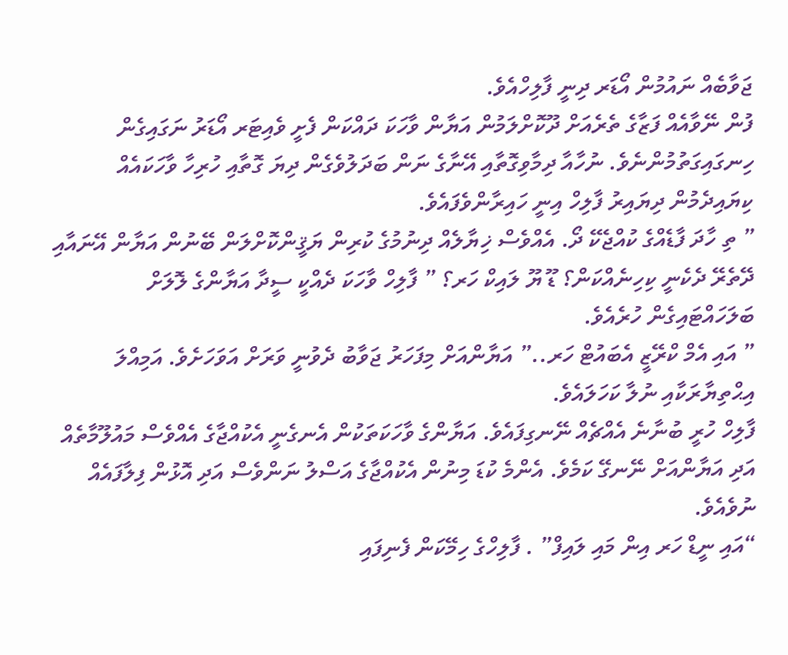ޖަވާބެއް ނައުމުން އޯޑަރ ދިނީ ފާލިހްއެވެ.
ފުން ނޭވާއެއް ފަޒާގެ ތެރެއަށް ދޫކޮށްލަމުން އަޔާން ވާހަކަ ދައްކަން ފެށީ ވެއިޓަރ އޯޑަރު ނަގައިގެން ހިނގައިގަތުމުންނެވެ. ނުހާއާ ދިމާވިގޮތާއި އޭނާގެ ނަން ބަދަލުވެގެން ދިޔަ ގޮތާއި ހުރިހާ ވާހަކައެއް ކިޔައިދެމުން ދިޔައިރު ފާލިހް އިނީ ހައިރާންވެފައެވެ.
” ތި ހާދަ ފާޑެއްގެ ކުއްޖެކޭ ދޯ. އެއްވެސް ޚިޔާލެއް ދިނުމުގެ ކުރިން ޔަޤީންކޮށްލަން ބޭނުން އަޔާން އޭނައާއި ދޭތެރޭ ދެކެނީ ކިހިނެއްކަން؟ ޑޫ ޔޫ ލައިކް ހަރ؟ ” ފާލިހް ވާހަކަ ދެއްކީ ސީދާ އަޔާންގެ ލޮލަށް ބަލަހައްޓައިގެން ހުރެއެވެ.
” އައި އެމް ކްރޭޒީ އެބައުޓް ހަރ..” އަޔާންއަށް މިފަހަރު ޖަވާބު ދެވުނީ ވަރަށް އަވަހަށެވެ. އަމިއްލަ އިޙްތިޔާރަކާއި ނުލާ ކަހަލައެވެ.
ފާލިހް ހުރީ ބުނާނެ އެއްޗެއް ނޭނގިފައެވެ. އަޔާންގެ ވާހަކަތަކުން އެނގެނީ އެކުއްޖާގެ އެއްވެސް މައުލޫމާތެއް އަދި އަޔާންއަށް ނޭނގޭ ކަމެވެ. އެންމެ ކުޑަ މިނުން އެކުއްޖާގެ އަސްލު ނަންވެސް އަދި އޮޅުން ފިލާފައެއް ނުވެއެވެ.
“އައި ނީޑް ހަރ އިން މައި ލައިފް” . ފާލިހްގެ ހިމޭކަން ފެނިފައި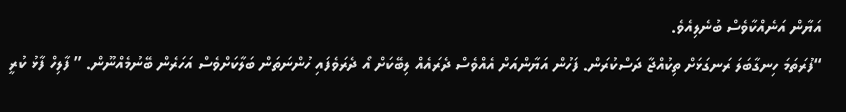އަޔާން އަނެއްކާވެސް ބުނެލިއެވެ.
“ފުރަތަމަ ހިނގާބަލަ ރަނގަޅަށް ތިކުއްޖާ ދަސްކުރަން. ފަހުން އަޔާންއަށް އެއްވެސް ދެރައެއް ލިބޭކަށް އޯ ދެރަވެފައި ހުންނަތަން ބަލާކަށްވެސް އަހަރެން ބޭނުމެއްނޫން. ” ފާލިހް ފާޅު ކުރީ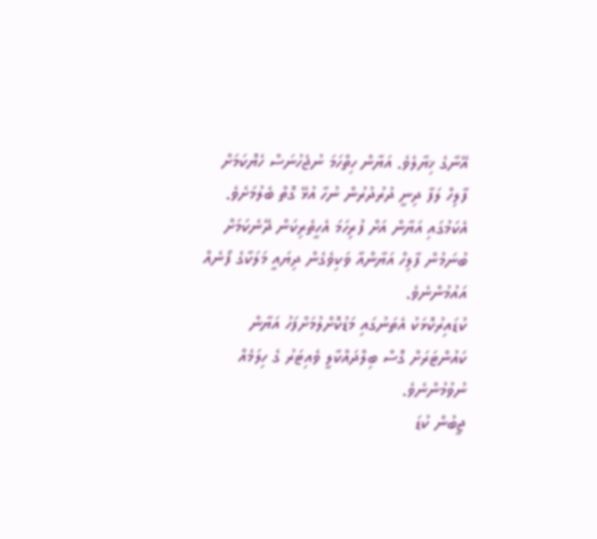އޭނާގެ ޚިޔާލެވެ. އަޔާން ހިތްހަމަ ނުޖެހުނަސް ހެޔޮކަމަށް ފާލިހް ލަފާ ދިނީ ދުރުދުރުން ނުހާ އުޅޭ ގޮތް ބެލުމަށެވެ. އެކަމުގައި އަޔާން އަށް ފުރިހަމަ އެހީތެރިކަން ދޭނެކަމަށް ބުނަމުން ފާލިހް އަޔާންއާ ވަކިވެގެން ދިޔައީ މަލަކާގެ ފޯނެއް އައުމުންނެވެ.
ކުޑައިރުކޮޅަކު އެތަނުގައި މަޑުކޮށްލުމަށްފަހު އަޔާން ކައުންޓަރަށް ގޮސް ބިލްދައްކާލީ ވެއިޓަރު ގެ ހިލަމެއް ނުވުމުންނެވެ.
ޖީބުން ކުޑަ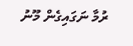ރުމާ ނަގައިގެން މޫނު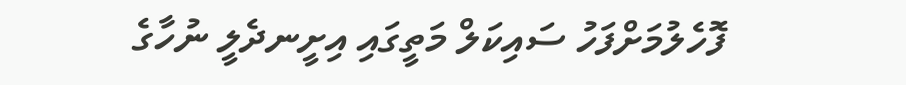ފޮހެލުމަށްފަހު ސައިކަލް މަތީގައި އިށީނދެލީ ނުހާގެ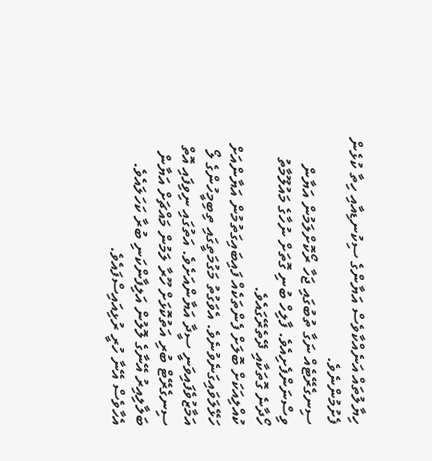ހިޔާލުތައް އަނެއްކާވެސް އަޔާންގެ ސިކުނޑިއާއި ހިތާ ކުޅެން ފެށުމުންނެވެ.
ސިނގެރޭޓެއް ނަގާ ތުބުގައި ޖަހާ ރޯކޮށްލަމުން އަޔާން ވިސްނަންފެށިއެވެ. ފާލިހް ބުނި ގޮތަށް ނުހާގެ މައުލޫމާތު ހޯދާނެ ގޮތަކާއި ދޭތެރޭގައެވެ.
ކުއްލިއަކަށް ބޮލަށް ފެންތަކެއް ފައިބައިގަތުމުން އަޔާންއަށް ހަޅޭލަވައިގަނެވުނެވެ. އެވަގުތު މަގުމަތީގައި ތިބިމީހުންގެ ލޯ އަމާޒުވެފައިވަނީ ސީދާ އަޔާންއަށެވެ. އަތުގައި ނިވިފައި އޮތް ސިނގެރޭޓް ބުރި އަތުކޮޅަށް ހޫރާ ލަމުން މައްޗަށް އަޔާން ބަލާލިއިރު އޭނާގެ ލޮލުން އަލިފާންކަނި ބުރާ ކަހަލައެވެ. އެހާވެސް އޭނާ ހުރީ ރުޅިއައިސްފައެވެ.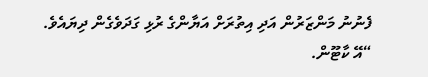ފެނުނު މަންޒަރުން އަދި އިތުރަށް އަޔާންގެ ރުޅި ގަދަވެގެން ދިޔައެވެ.
“އޭ ކާޓޫން.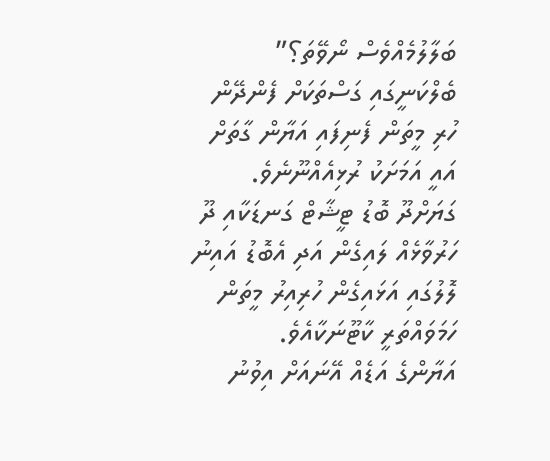ބަލާލުމެއްވެސް ނޯވޭތަ؟” ބެލްކަނީގައި ގަސްތަކަށް ފެންދޭން ހުރި މީތަން ފެނިފައި އަޔާން ގާތަށް އައީ އަމަށަކު ރުޅިއެއްނޫނެވެ. ގަޔަށްދޫ ބޮޑު ޓީޝާޓް ގަނޑަކާއި ދޫ ހަރުވާޅެއް ލައިގެން އަދި އެބޮޑު އައިނު ލޮލުގައި އަޅައިގެން ހުރިއިރު މީތަން ހަމަވައްތަރީ ކާޓޫނަކާއެވެ.
އަޔާންގެ އަޑެއް އޭނައަށް އިވުނު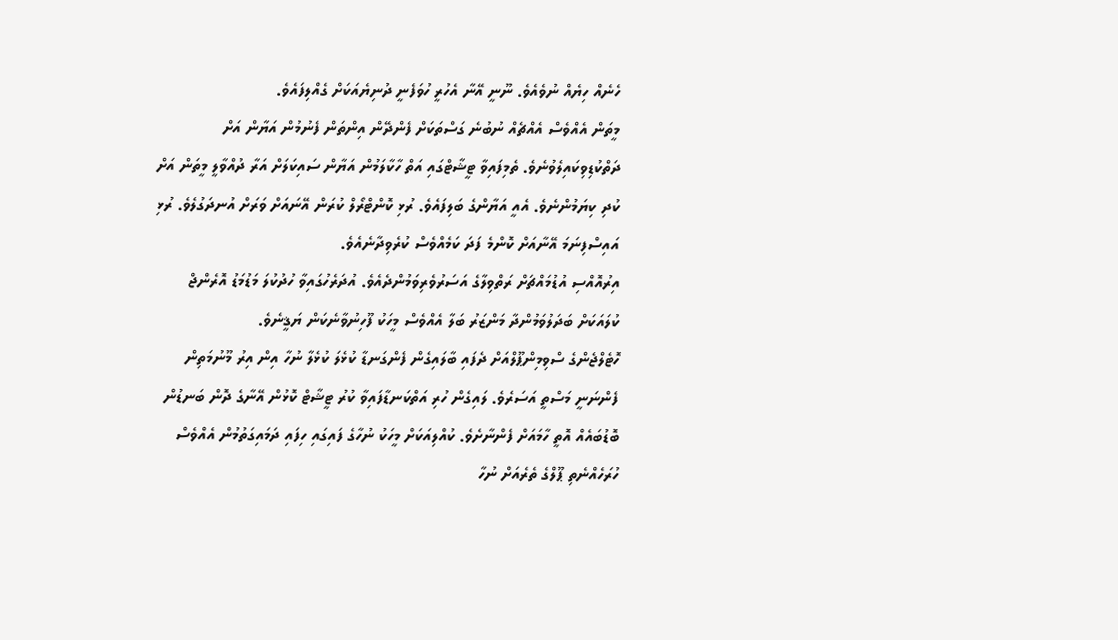ހެނެއް ހިޔެއް ނުވެއެވެ. ނޫނީ އޭނާ އެހުރީ ހުވަފެނީ ދުނިޔެއަކަށް ގެއްލިފައެވެ.
މީތަން އެއްވެސް އެއްޗެއް ނުބުނެ ގަސްތަކަށް ފެންދޭން އިންތަން ފެނުމުން އަޔާން އަށް ދަތްކުޑިވިކައިލެވުނެވެ. ތެމިފައިވާ ޓީޝާޓްގައި އަތް ހާކާލަމުން އަޔާން ސައިކަލަށް އަރާ ދުއްވާލީ މީތަން އަށް ކުދި ކިޔަމުންނެވެ. އެއީ އަޔާންގެ ބަލިފައެވެ. ރުޅި ކޮންޓްރޯލް ކުރަން އޭނައަށް ވަރަށް އުނދަގުލެވެ. ރުޅި އައިސްފިނަމަ އޭނާއަށް ކޮންމެ ފަދަ ކަމެއްވެސް ކުރެވިދާނެއެވެ.
އިރުއޮއްސި އުޑުމައްޗަށް ރަތްވިލާގެ އަސަރުވެރިވަމުންދެއެވެ. އުދަރެހުގައިވާ ހުދުކުލަ މަޑުމަޑު އޮރެންޖް ކުލައަކަށް ބަދަލުވަމުންދާ މަންޒަރު ބަލާ އެއްވެސް މީހަކު ފޫހިނުވާނެކަން ޔަޤީނެވެ.
ހޮޓެލްޖެންގެ ސްވިމިންޕޫލްއަށް ދެފައި ބާލައިގެން ފެންގަނޑާ ކުޅެލަ ކުޅެލާ ނުހާ އިން އިރު މޫނުމަތިން ފެންނަނީ މަސްތީ އަސަރެވެ. ލައިގެން ހުރި އަތްކަނޑާފައިވާ ކުރު ޓީޝާޓް ކޮޅުން އޭނާގެ ދޮން ބަނޑުން ބޮޑުބައެއް އޮތީ ހާމައަށް ފެންނާށެވެ. ކުއްލިއަކަށް މީހަކު ނުހާގެ ފައިގައި ހިފައި ދަމައިގަތުމުން އެއްވެސް ހުރަހެއްނެތި ޕޫލްގެ ތެރެއަށް ނުހާ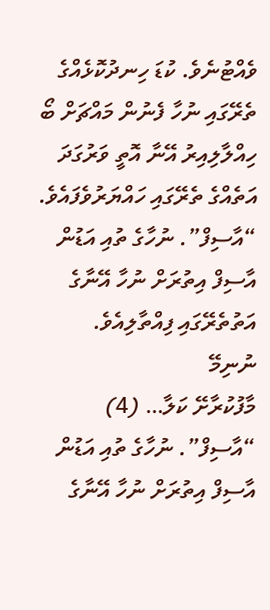ވެއްޓުނެވެ. ކުޑަ ހިނދުކޮޅެއްގެ ތެރޭގައި ނުހާ ފެނުން މައްޗަށް ބޯ ހިއްލާލިއިރު އޭނާ އޮތީ ވަރުގަދަ އަތެއްގެ ތެރޭގައި ހައްޔަރުވެފައެވެ.
“އާސިފް”. ނުހާގެ ތުއި އަޑުން އާސިފް އިތުރަށް ނުހާ އޭނާގެ އަތުތެރޭގައި ފިއްތާލިއެވެ.
ނުނިމޭ
މާފުކުރާށޭ ކަލާ… (4)
“އާސިފް”. ނުހާގެ ތުއި އަޑުން އާސިފް އިތުރަށް ނުހާ އޭނާގެ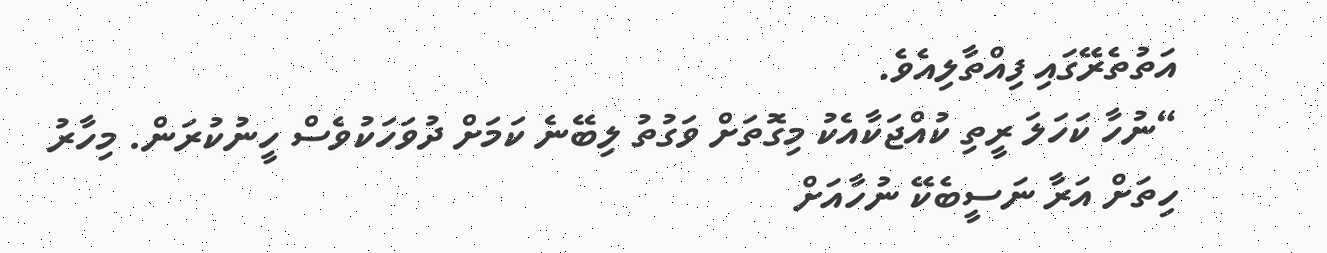އަތުތެރޭގައި ފިއްތާލިއެވެ.
“ނުހާ ކަހަލަ ރީތި ކުއްޖަކާއެކު މިގޮތަށް ވަގުތު ލިބޭނެ ކަމަށް ދުވަހަކުވެސް ހީނުކުރަން. މިހާރު ހިތަށް އަރާ ނަސީބެކޭ ނުހާއަށް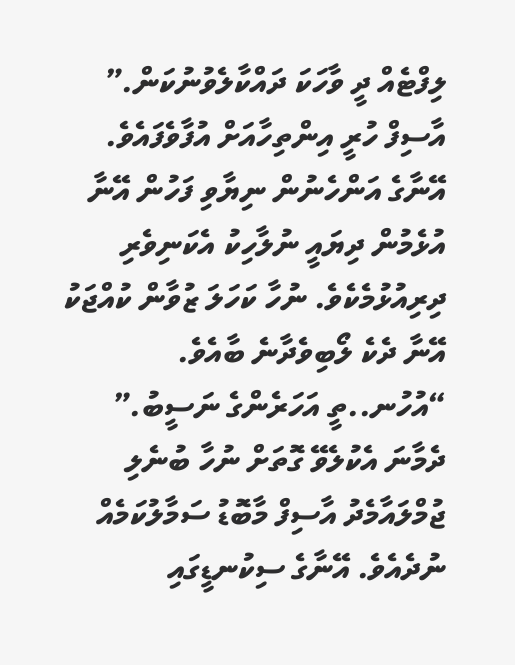ލިފްޓެއް ދީ ވާހަކަ ދައްކާލެވުނުކަން.” އާސިފް ހުރީ އިންތިހާއަށް އުފާވެފައެވެ. އޭނާގެ އަންހެނުން ނިޔާވި ފަހުން އޭނާ އުޅެމުން ދިޔައީ ނުލާހިކު އެކަނިވެރި ދިރިއުޅުމެކެވެ. ނުހާ ކަހަލަ ޒުވާން ކުއްޖަކު އޭނާ ދެކެ ލޯބިވެދާނެ ބާއެވެ.
“އުހުނ..ތީ އަހަރެންގެ ނަސީބު.” ދެމާނަ އެކުލެވޭ ގޮތަށް ނުހާ ބުނެލި ޖުމްލައާމެދު އާސިފް މާބޮޑު ސަމާލުކަމެއް ނުދެއެވެ. އޭނާގެ ސިކުނޑީގައި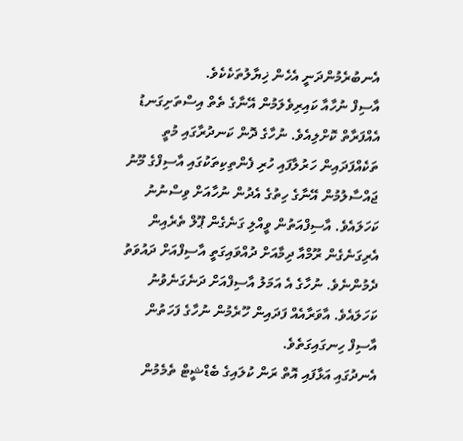އެނބުރެމުންދަނީ އެހެން ޚިޔާލުތަކެކެވެ.
އާސިފް ނުހާއާ ކައިރިވެލަމުން އޭނާގެ ތެތް އިސްތަށިގަނޑު އެއްފަރާތް ކޮށްލިއެވެ. ނުހާގެ ދޮން ކަނދުރާގައި މުތީ ތަކެއްފަދައިން ހަރުލާފައި ހުރި ފެންތިކިތަކުގައި އާސިފްގެ މޫނު ޖައްސާލުމުން އޭނާގެ ހިތުގެ އެދުން ނުހާއަށް ވިސްނުނު ކަހަލައެވެ. އާސިފްއަތުން ވީއްލި ގަނެގެން ޕޫލް ތެރެއިން އެރިގަނެގެން ރޫމްއާ ދިމާއަށް ދުއްވައިގަތީ އާސިފްއަށް ދައުވަތު ދެމުންނެވެ. ނުހާގެ އެ އަމަލު އާސިފްއަށް ދަނެގަނެވުނު ކަހަލައެވެ. އާވަރާއެއް ފަދައިން ހޫރެމުން ނުހާގެ ފަހަތުން އާސިފް ހިނގައިގަތެވެ.
އެނދުގައި އަޅާފައި އޮތް ރަން ކުލައިގެ ބެޑްޝީޓް ތެމެމުން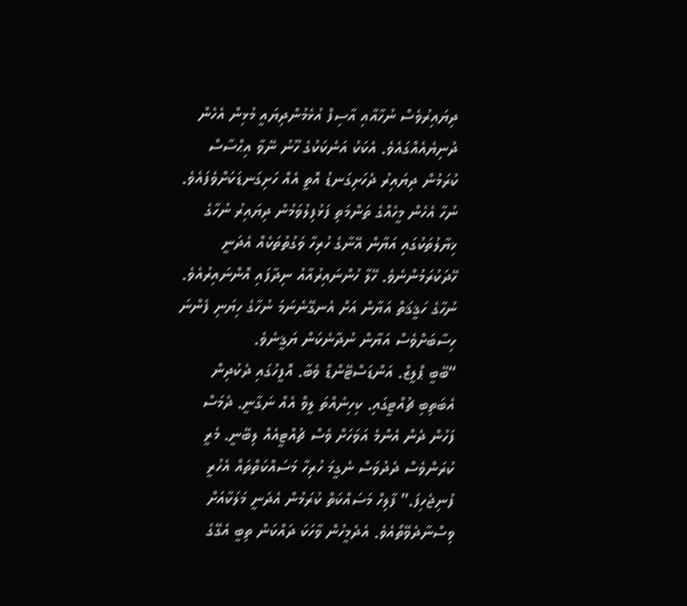ދިޔައިރުވެސް ނުހާއާއި އާސިފް އުޅެމުންދިޔައީ މުޅިން އެހެން ދުނިޔެއެއްގައެވެ. އެކަކު އަނެކަކުގެ ހޫނު ނޭވާ އިޙްސާސް ކުރަމުން ދިޔައިރު ދެހަށިގަނޑު އޮތީ އެއް ހަށިގަނޑަކަށްވެފައެވެ.
ނުހާ އެހެން މީހެއްގެ ތަންމަތި ފަޅުފިލުވަމުން ދިޔައިރު ނުހާގެ ޚިޔާލުތަކުގައި އަޔާން އޭނާގެ ހުރިހާ ވަގުތުތަކެއް އެދަނީ ހޭދަކުރަމުންނެވެ. ހޭލާ ހުންނައިރުއާއު ނިދާފައި އޮންނައިރުއެވެ. ނުހާގެ ހަޤީޤަތް އަޔާން އަށް އެނގޭނެނަމަ ނުހާގެ ހިޔަނި ފެންނަ ހިސާބަށްވެސް އަޔާން ނުދާނެކަން ޔަޤީނެވެ.
“ބޭބީ ޕްލީޒް. އަންޑަސްޓޭންޑް ވެބާ. އޮފީހުގައި ދެކުދިން އެބަތިބި ޗުއްޓީގައި. ކިހިނެއްތަ ލީވް އެއް ނަގާނީ. ދެމަސް ފަހުން ދެން އެންމެ އަވަހަށް ވެސް ޗުއްޓީއެއް ލިބޭނީ. މެރީ ކުރަންވެސް ދެދުވަސް ނެގީމަ ހުރިހާ މަސައްކަތްތައް އެހުރީ ފުނިޖެހިފަ.” ފާލިހް މަސައްކަތް ކުރަމުން އެދަނީ މަލަކާއަށް ވިސްނާދެވޭތޯއެވެ. އެދެމީހުން ވާހަކަ ދައްކަން ތިބީ އެގޭގެ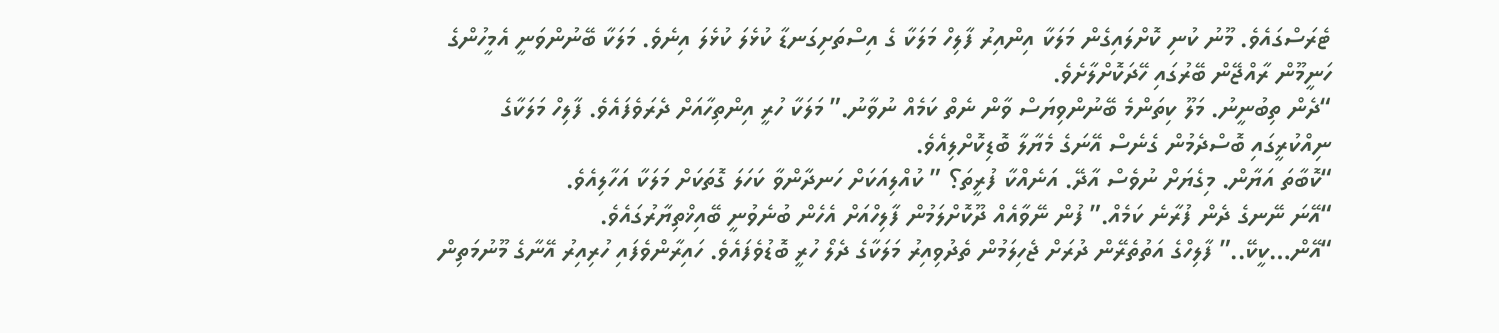ޓެރަސްގައެވެ. މޫނު ކުނި ކޮށްލައިގެން މަލަކާ އިންއިރު ފާލިހް މަލަކާ ގެ އިސްތަށިގަނޑާ ކުޅެލަ ކުޅެލަ އިނެވެ. މަލަކާ ބޭނުންވަނީ އެމީހުންގެ ހަނީމޫން ރާއްޖޭން ބޭރުގައި ހޭދަކޮށްލާށެވެ.
“ދެން ތިބުނީނު. މަލޫ ކިތަންމެ ބޭނުންވިޔަސް ވާން ނެތް ކަމެއް ނުވާނު.” މަލަކާ ހުރީ އިންތިހާއަށް ދެރަވެފައެވެ. ފާލިހް މަލަކާގެ ނިއްކުރީގައި ބޮސްދެމުން ގެނެސް އޭނަގެ މެޔާލާ ބޮޑިކޮށްލިއެވެ.
“ކޮބާތަ އަޔާން. މިގެޔަށް ނުވެސް އާދޭ. އަނެއްކާ ފުރީތަ؟ ” ކުއްލިއަކަށް ހަނދާންވާ ކަހަލަ ގޮތަކަށް މަލަކާ އަހާލިއެވެ.
“އޭނަ ނޭނގެ ދެން ފުރާނެ ކަމެއް.” ފުން ނޭވާއެއް ދޫކޮށްލަމުން ފާލިހްއަށް އެހެން ބުނެވުނީ ބޭއިޚްތިޔާރުގައެވެ.
“އޭން…ކީކޭ..” ފާލިހްގެ އަތުތެރޭން ދުރަށް ޖެހިލަމުން ތެދުވިއިރު މަލަކާގެ ދެލޯ ހުރީ ބޮޑުވެފައެވެ. ހައިރާންވެފައި ހުރިއިރު އޭނާގެ މޫނުމަތިން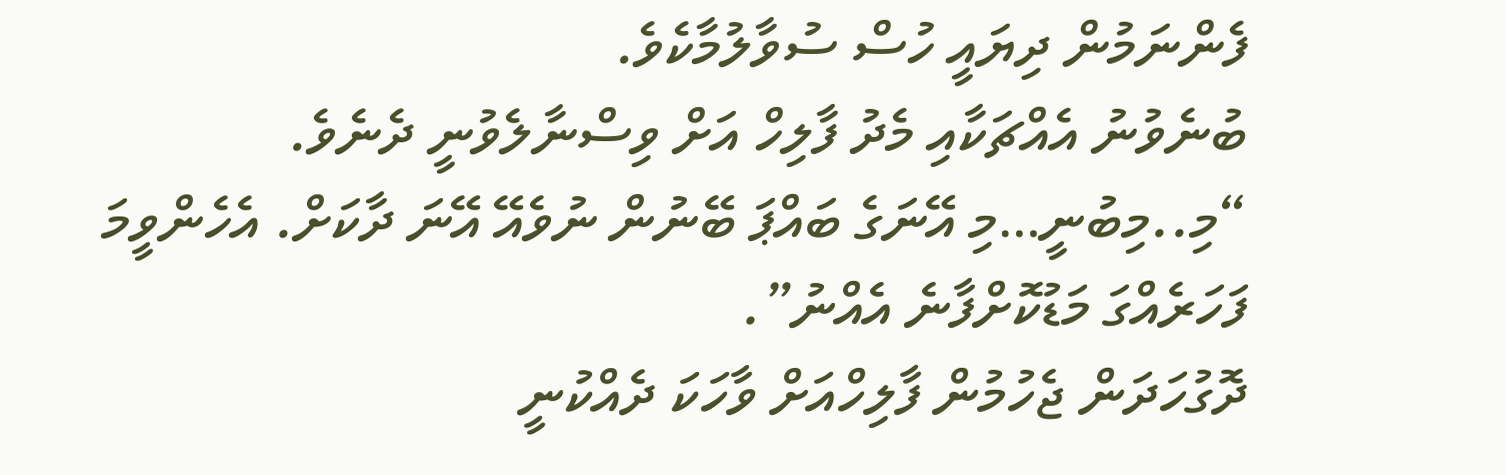ފެންނަމުން ދިޔައީ ހުސް ސުވާލުމާކެވެ.
ބުނެވުނު އެއްޗަކާއި މެދު ފާލިހް އަށް ވިސްނާލެވުނީ ދެނެވެ.
“މި..މިބުނީ…މި އޭނަގެ ބައްޕަ ބޭނުން ނުވެއޭ އޭނަ ދާކަށް. އެހެންވީމަ ފަހަރެއްގަ މަޑުކޮށްފާނެ އެއްނު”.
ދޮގުހަދަން ޖެހުމުން ފާލިހްއަށް ވާހަކަ ދެއްކުނީ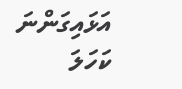އަޅައިގަންނަ ކަހަލަ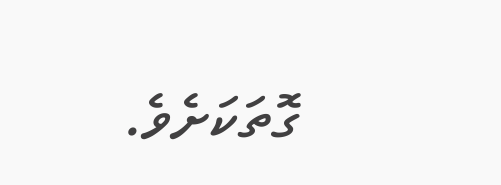ގޮތަކަށެވެ.